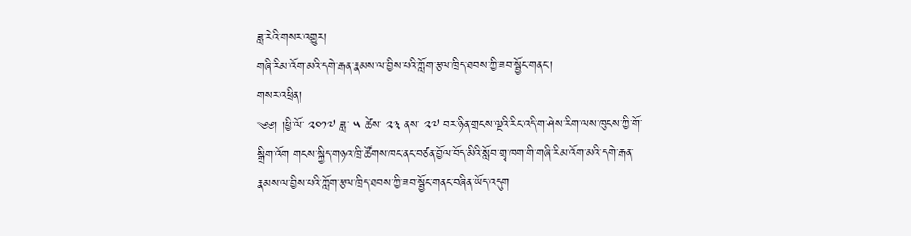ཟླ་རེའི་གསར་འགྱུར།
གཞི་རིམ་འོག་མའི་དགེ་རྒན་རྣམས་ལ་བྱིས་པའི་ཀློག་རྩལ་ཁྲིད་ཐབས་ཀྱི་ཟབ་སྦྱོང་གནང་།
གསར་འཕྲིན།
༄༅། །ཕྱི་ལོ་ ༢༠༡༧ ཟླ་ ༥ ཚེས་ ༢༣ ནས་ ༢༧ བར་ཉིན་གྲངས་ལྔའི་རིང་འདི་ག་ཤེས་རིག་ལས་ཁུངས་ཀྱི་གོ་སྒྲིག་འོག གངས་སྐྱིད་གཉའ་ཁྲི་ཚོགས་ཁང་ནང་བཙན་བྱོལ་བོད་མིའི་སློབ་གྲྭ་ཁག་གི་གཞི་རིམ་འོག་མའི་དགེ་རྒན་རྣམས་ལ་བྱིས་པའི་ཀློག་རྩལ་ཁྲིད་ཐབས་ཀྱི་ཟབ་སྦྱོང་གནང་བཞིན་ཡོད་འདུག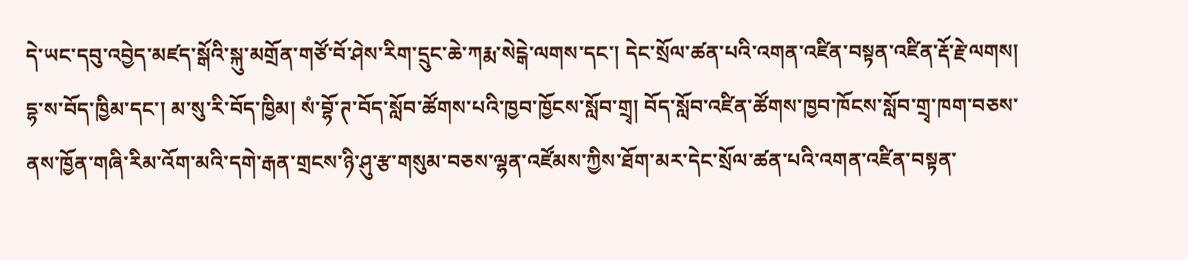དེ་ཡང་དབུ་འབྱེད་མཛད་སྒོའི་སྐུ་མགྲོན་གཙོ་བོ་ཤེས་རིག་དྲུང་ཆེ་ཀརྨ་སེངྒེ་ལགས་དང་། དེང་སྲོལ་ཚན་པའི་འགན་འཛིན་བསྟན་འཛིན་རྡོ་རྗེ་ལགས།  དྷ་ས་བོད་ཁྱིམ་དང་། མ་སུ་རི་བོད་ཁྱིམ། སཾ་བྷོ་ཊ་བོད་སློབ་ཚོགས་པའི་ཁྱབ་ཁྱོངས་སློབ་གྲྭ། བོད་སློབ་འཛིན་ཚོགས་ཁྱབ་ཁོངས་སློབ་གྲྭ་ཁག་བཅས་ནས་ཁྱོན་གཞི་རིམ་འོག་མའི་དགེ་རྒན་གྲངས་ཉི་ཤུ་རྩ་གསུམ་བཅས་ལྷན་འཛོམས་ཀྱིས་ཐོག་མར་དེང་སྲོལ་ཚན་པའི་འགན་འཛིན་བསྟན་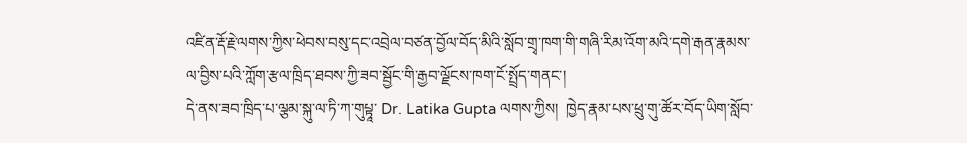འཛིན་རྡོ་རྗེ་ལགས་ཀྱིས་ཕེབས་བསུ་དང་འབྲེལ་བཙན་བྱོལ་བོད་མིའི་སློབ་གྲྭ་ཁག་གི་གཞི་རིམ་འོག་མའི་དགེ་རྒན་རྣམས་ལ་བྱིས་པའི་ཀློག་རྩལ་ཁྲིད་ཐབས་ཀྱི་ཟབ་སྦྱོང་གི་རྒྱབ་ལྗོངས་ཁག་ངོ་སྤྲོད་གནང་།
དེ་ནས་ཟབ་ཁྲིད་པ་ལྕམ་སྐུ་ལ་ཏི་ཀ་གུཔྟཱ་ Dr. Latika Gupta ལགས་ཀྱིས།  ཁྱེད་རྣམ་པས་ཕྲུ་གུ་ཚོར་བོད་ཡིག་སློབ་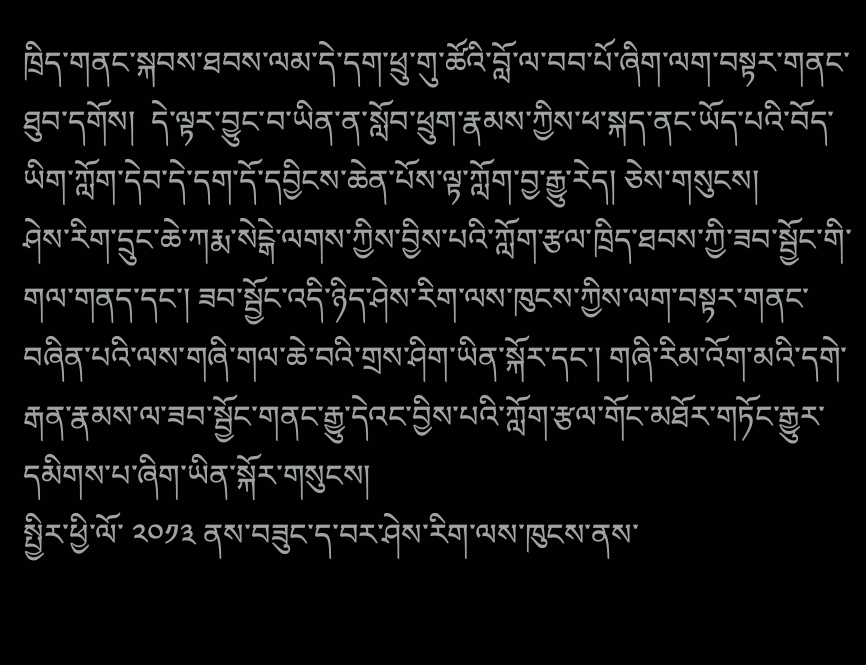ཁྲིད་གནང་སྐབས་ཐབས་ལམ་དེ་དག་ཕྲུ་གུ་ཚོའི་བློ་ལ་བབ་པོ་ཞིག་ལག་བསྟར་གནང་ཐུབ་དགོས།  དེ་ལྟར་བྱུང་བ་ཡིན་ན་སློབ་ཕྲུག་རྣམས་ཀྱིས་ཕ་སྐད་ནང་ཡོད་པའི་བོད་ཡིག་ཀློག་དེབ་དེ་དག་དོ་དབྱིངས་ཆེན་པོས་ལྟ་ཀློག་བྱ་རྒྱུ་རེད། ཅེས་གསུངས།
ཤེས་རིག་དྲུང་ཆེ་ཀརྨ་སེངྒེ་ལགས་ཀྱིས་བྱིས་པའི་ཀློག་རྩལ་ཁྲིད་ཐབས་ཀྱི་ཟབ་སྦྱོང་གི་གལ་གནད་དང་། ཟབ་སྦྱོང་འདི་ཉིད་ཤེས་རིག་ལས་ཁུངས་ཀྱིས་ལག་བསྟར་གནང་བཞིན་པའི་ལས་གཞི་གལ་ཆེ་བའི་གྲས་ཤིག་ཡིན་སྐོར་དང་། གཞི་རིམ་འོག་མའི་དགེ་རྒན་རྣམས་ལ་ཟབ་སྦྱོང་གནང་རྒྱུ་དེའང་བྱིས་པའི་ཀློག་རྩལ་གོང་མཐོར་གཏོང་རྒྱུར་དམིགས་པ་ཞིག་ཡིན་སྐོར་གསུངས།
སྤྱིར་ཕྱི་ལོ་ ༢༠༡༣ ནས་བཟུང་ད་བར་ཤེས་རིག་ལས་ཁུངས་ནས་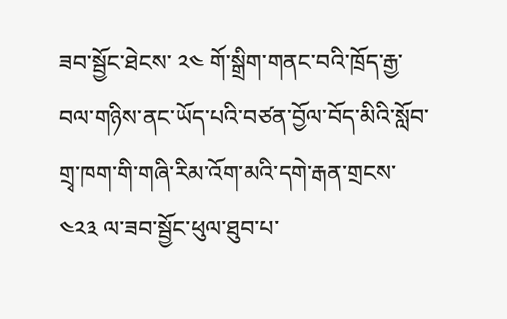ཟབ་སྦྱོང་ཐེངས་ ༢༤ གོ་སྒྲིག་གནང་བའི་ཁྲོད་རྒྱ་བལ་གཉིས་ནང་ཡོད་པའི་བཙན་བྱོལ་བོད་མིའི་སློབ་གྲྭ་ཁག་གི་གཞི་རིམ་འོག་མའི་དགེ་རྒན་གྲངས་ ༤༢༣ ལ་ཟབ་སྦྱོང་ཕུལ་ཐུབ་པ་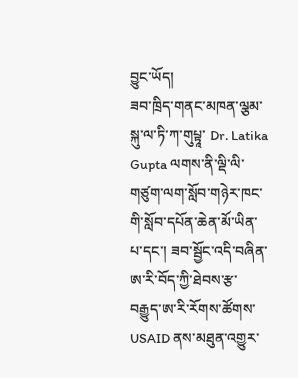བྱུང་ཡོད།
ཟབ་ཁྲིད་གནང་མཁན་ལྕམ་སྐུ་ལ་ཏི་ཀ་གུཔྟཱ་ Dr. Latika Gupta ལགས་ནི་ལྡི་ལི་གཙུག་ལག་སློབ་གཉེར་ཁང་གི་སློབ་དཔོན་ཆེན་མོ་ཡིན་པ་དང་། ཟབ་སྦྱོང་འདི་བཞིན་ཨ་རི་བོད་ཀྱི་ཐེབས་རྩ་བརྒྱུད་ཨ་རི་རོགས་ཚོགས་ USAID ནས་མཐུན་འགྱུར་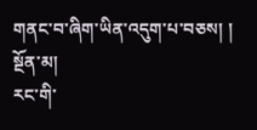གནང་བ་ཞིག་ཡིན་འདུག་པ་བཅས། །
སྔོན་མ།
རང་གི་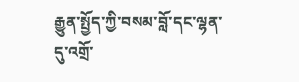རྒྱུན་སྤྱོད་ཀྱི་བསམ་བློ་དང་ལྷན་དུ་འགྲོ་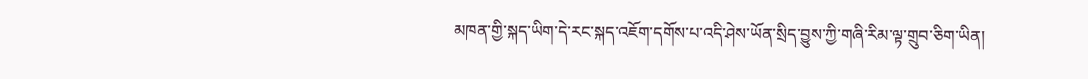མཁན་གྱི་སྐད་ཡིག་དེ་རང་སྐད་འཇོག་དགོས་པ་འདི་ཤེས་ཡོན་སྲིད་བྱུས་ཀྱི་གཞི་རིམ་ལྟ་གྲུབ་ཅིག་ཡིན།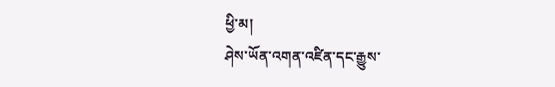ཕྱི་མ།
ཤེས་ཡོན་འགན་འཛིན་དང་རྒྱུས་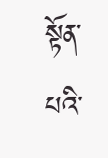སྟོན་པའི་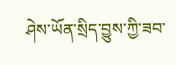ཤེས་ཡོན་སྲིད་བྱུས་ཀྱི་ཟབ་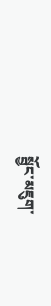སྦྱོང་མཇུག་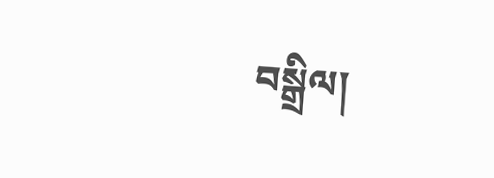བསྒྲིལ།